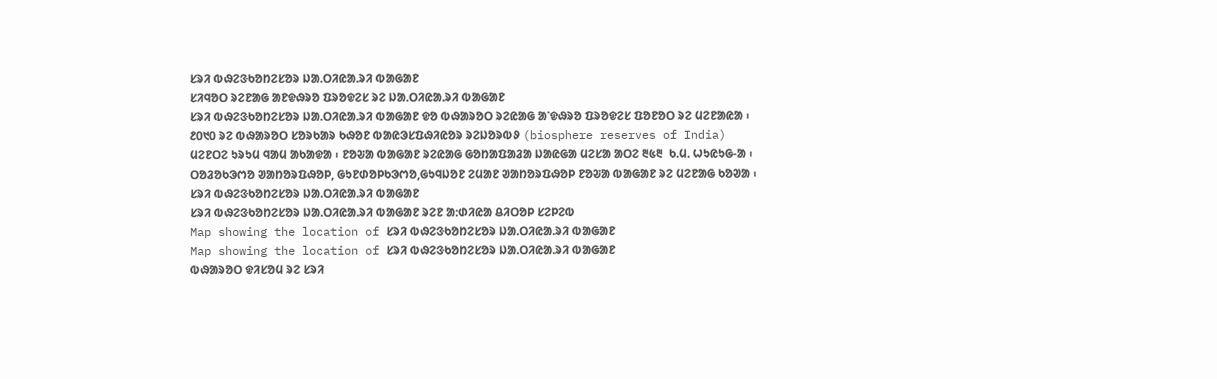ᱥᱨᱤ ᱵᱷᱮᱝᱠᱚᱴᱮᱥᱚᱨ ᱡᱟ.ᱛᱤᱭᱟ.ᱨᱤ ᱵᱟᱜᱟᱱ
ᱥᱤᱧᱚᱛ ᱨᱮᱱᱟᱜ ᱟᱱᱫᱷᱨᱚ ᱯᱨᱚᱫᱮᱥ ᱨᱮ ᱡᱟᱹᱛᱤᱭᱟᱹᱨᱤ ᱵᱟᱜᱟᱱ
ᱥᱨᱤ ᱵᱷᱮᱝᱠᱚᱴᱮᱥᱚᱨ ᱡᱟ.ᱛᱤᱭᱟ.ᱨᱤ ᱵᱟᱜᱟᱱ ᱫᱚ ᱵᱷᱟᱨᱚᱛ ᱨᱮᱭᱟᱜ ᱟᱸᱫᱷᱨᱚ ᱯᱨᱚᱫᱮᱥ ᱯᱚᱱᱚᱛ ᱨᱮ ᱢᱮᱱᱟᱭᱟ ᱾ ᱒᱐᱑᱐ ᱨᱮ ᱵᱷᱟᱨᱚᱛ ᱥᱚᱨᱠᱟᱨ ᱠᱷᱚᱱ ᱵᱟᱭᱳᱥᱯᱷᱤᱭᱚᱨ ᱨᱮᱡᱚᱨᱵᱽ (biosphere reserves of India) ᱢᱮᱱᱛᱮ ᱩᱨᱩᱢ ᱧᱟᱢ ᱟᱠᱟᱫᱟ ᱾ ᱱᱚᱶᱟ ᱵᱟᱜᱟᱱ ᱨᱮᱭᱟᱜ ᱜᱚᱴᱟᱯᱟᱲᱟ ᱡᱟᱭᱜᱟ ᱢᱮᱥᱟ ᱟᱛᱮ ᱓᱕᱓  ᱠ.ᱢ. ᱦᱩᱭᱩᱜ-ᱟ ᱾ ᱛᱚᱲᱚᱠᱳᱬᱚ ᱣᱟᱴᱚᱨᱯᱷᱚᱞ, ᱜᱩᱱᱰᱚᱞᱠᱳᱬᱚ,ᱜᱩᱧᱡᱚᱱ ᱮᱢᱟᱱ ᱣᱟᱴᱚᱨᱯᱷᱚᱞ ᱱᱚᱶᱟ ᱵᱟᱜᱟᱱ ᱨᱮ ᱢᱮᱱᱟᱜ ᱠᱚᱣᱟ ᱾
ᱥᱨᱤ ᱵᱷᱮᱝᱠᱚᱴᱮᱥᱚᱨ ᱡᱟ.ᱛᱤᱭᱟ.ᱨᱤ ᱵᱟᱜᱟᱱ
ᱥᱨᱤ ᱵᱷᱮᱝᱠᱚᱴᱮᱥᱚᱨ ᱡᱟ.ᱛᱤᱭᱟ.ᱨᱤ ᱵᱟᱜᱟᱱ ᱨᱮᱱ ᱟᱺᱰᱤᱭᱟ ᱪᱤᱛᱚᱞ ᱥᱮᱞᱮᱵ
Map showing the location of ᱥᱨᱤ ᱵᱷᱮᱝᱠᱚᱴᱮᱥᱚᱨ ᱡᱟ.ᱛᱤᱭᱟ.ᱨᱤ ᱵᱟᱜᱟᱱ
Map showing the location of ᱥᱨᱤ ᱵᱷᱮᱝᱠᱚᱴᱮᱥᱚᱨ ᱡᱟ.ᱛᱤᱭᱟ.ᱨᱤ ᱵᱟᱜᱟᱱ
ᱵᱷᱟᱨᱚᱛ ᱫᱤᱥᱚᱢ ᱨᱮ ᱥᱨᱤ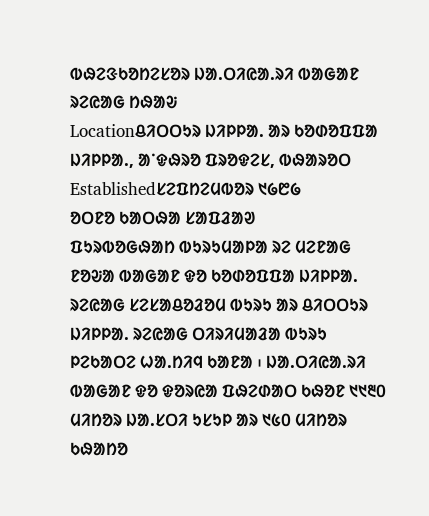ᱵᱷᱮᱝᱠᱚᱴᱮᱥᱚᱨ ᱡᱟ.ᱛᱤᱭᱟ.ᱨᱤ ᱵᱟᱜᱟᱱ ᱨᱮᱭᱟᱜ ᱴᱷᱟᱶ
Locationᱪᱤᱛᱛᱩᱨ ᱡᱤᱞᱞᱟ. ᱟᱨ ᱠᱚᱰᱚᱯᱯᱟ ᱡᱤᱞᱞᱟ., ᱟᱸᱫᱷᱨᱚ ᱯᱨᱚᱫᱮᱥ, ᱵᱷᱟᱨᱚᱛ
Establishedᱥᱮᱯᱴᱮᱢᱵᱚᱨ ᱑᱙᱘᱙
ᱚᱛᱱᱚ ᱠᱟᱛᱷᱟ ᱥᱟᱯᱲᱟᱣ
ᱯᱩᱨᱵᱚᱜᱷᱟᱴ ᱵᱩᱨᱩᱢᱟᱞᱟ ᱨᱮ ᱢᱮᱱᱟᱜ ᱱᱚᱶᱟ ᱵᱟᱜᱟᱱ ᱫᱚ ᱠᱚᱰᱚᱯᱯᱟ ᱡᱤᱞᱞᱟ. ᱨᱮᱭᱟᱜ ᱥᱮᱥᱟᱪᱚᱲᱚᱢ ᱵᱩᱨᱩ ᱟᱨ ᱪᱤᱛᱛᱩᱨ ᱡᱤᱞᱞᱟ. ᱨᱮᱭᱟᱜ ᱛᱤᱨᱤᱢᱟᱲᱟ ᱵᱩᱨᱩ ᱞᱮᱠᱟᱛᱮ ᱦᱟ.ᱴᱤᱧ ᱠᱟᱱᱟ ᱾ ᱡᱟ.ᱛᱤᱭᱟ.ᱨᱤ ᱵᱟᱜᱟᱱ ᱫᱚ ᱫᱚᱨᱭᱟ ᱯᱷᱮᱰᱟᱛ ᱠᱷᱚᱱ ᱑᱑᱓᱐ ᱢᱤᱴᱚᱨ ᱡᱟ.ᱥᱛᱤ ᱩᱥᱩᱞ ᱟᱨ ᱑᱕᱐ ᱢᱤᱴᱚᱨ ᱠᱷᱟᱴᱚ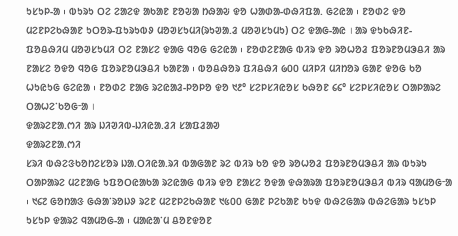ᱩᱥᱩᱞ-ᱟ ᱾ ᱵᱩᱨᱩ ᱛᱮ ᱮᱟᱮᱫ ᱟᱠᱟᱱ ᱱᱚᱶᱟ ᱴᱷᱟᱶ ᱫᱚ ᱦᱟᱰᱟ-ᱰᱷᱤᱯᱟ. ᱜᱮᱭᱟ ᱾ ᱱᱚᱰᱮ ᱫᱚ ᱢᱮᱱᱞᱮᱠᱷᱟᱱ ᱩᱛᱚᱨ-ᱯᱩᱨᱩᱵᱽ ᱢᱚᱣᱥᱩᱢᱤ(ᱨᱩᱣᱟ.ᱲ ᱢᱚᱣᱥᱩᱢᱩ) ᱛᱮ ᱫᱟᱜ-ᱟᱭ । ᱟᱨ ᱫᱩᱠᱷᱤᱱ-ᱯᱚᱪᱷᱤᱢ ᱢᱚᱣᱥᱩᱢᱤ ᱛᱮ ᱱᱟᱥᱮ ᱫᱟᱜ ᱧᱚᱜ ᱜᱮᱭᱟ ᱾ ᱱᱚᱰᱮᱱᱟᱜ ᱵᱤᱨ ᱫᱚ ᱨᱚᱦᱚᱲ ᱯᱚᱨᱱᱚᱢᱳᱪᱤ ᱟᱨ ᱱᱟᱥᱮ ᱚᱫᱚ ᱧᱚᱜ ᱯᱚᱨᱱᱚᱢᱳᱪᱤ ᱠᱟᱱᱟ ᱾ ᱵᱚᱪᱷᱚᱨ ᱯᱤᱪᱷᱤ ᱙᱐᱐ ᱢᱤᱞᱤ ᱢᱤᱴᱚᱨ ᱜᱟᱱ ᱫᱚᱜ ᱠᱚ ᱦᱩᱭᱩᱜ ᱜᱮᱭᱟ ᱾ ᱱᱚᱰᱮ ᱱᱟᱜ ᱨᱮᱭᱟᱲ-ᱞᱚᱞᱚ ᱫᱚ ᱑᱒° ᱥᱮᱞᱥᱤᱭᱚᱥ ᱠᱷᱚᱱ ᱔᱔° ᱥᱮᱞᱥᱤᱭᱚᱥ ᱛᱟᱞᱟᱨᱮ ᱛᱟᱦᱮᱸᱠᱚᱜᱼᱟ ।
ᱫᱟᱨᱮᱱᱟ.ᱬᱤ ᱟᱨ ᱡᱤᱣᱤᱵ-ᱡᱤᱭᱟ.ᱲᱤ ᱥᱟᱯᱲᱟᱣ
ᱫᱟᱨᱮᱱᱟ.ᱬᱤ
ᱥᱨᱤ ᱵᱷᱮᱝᱠᱚᱴᱮᱥᱚᱨ ᱡᱟ.ᱛᱤᱭᱟ.ᱨᱤ ᱵᱟᱜᱟᱱ ᱨᱮ ᱵᱤᱨ ᱠᱚ ᱫᱚ ᱨᱚᱦᱚᱲ ᱯᱚᱨᱱᱚᱢᱳᱪᱤ ᱟᱨ ᱵᱩᱨᱩ ᱛᱟᱞᱟᱨᱮ ᱢᱮᱱᱟᱜ ᱩᱯᱚᱛᱭᱟᱠᱟ ᱨᱮᱭᱟᱜ ᱵᱤᱨ ᱫᱚ ᱱᱟᱥᱮ ᱚᱫᱟ ᱫᱷᱟᱨᱟ ᱯᱚᱨᱱᱚᱢᱳᱪᱤ ᱵᱤᱨ ᱧᱟᱢᱚᱜᱼᱟ ᱾ ᱑᱔᱗ ᱜᱚᱴᱟᱝ ᱜᱷᱟᱸᱨᱚᱡᱽ ᱨᱮᱱ ᱢᱮᱱᱞᱮᱠᱷᱟᱱ ᱑᱕᱐᱐ ᱜᱟᱱ ᱞᱮᱠᱟᱱ ᱠᱩᱫ ᱵᱷᱮᱜᱟᱨ ᱵᱷᱮᱜᱟᱨ ᱩᱥᱩᱞ ᱩᱥᱩᱞ ᱫᱟᱨᱮ ᱧᱟᱢᱚᱜ-ᱟ ᱾ ᱢᱟᱭᱟᱸᱢ ᱪᱚᱱᱫᱚᱱ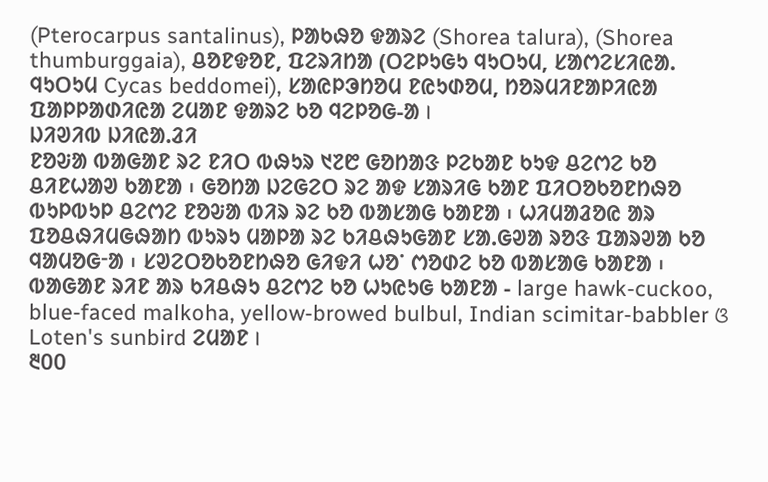(Pterocarpus santalinus), ᱞᱟᱠᱷᱚ ᱫᱟᱨᱮ (Shorea talura), (Shorea thumburggaia), ᱪᱚᱱᱫᱚᱱ, ᱯᱮᱨᱤᱴᱟ (ᱛᱮᱞᱩᱜᱩ ᱧᱩᱛᱩᱢ, ᱥᱟᱬᱮᱥᱤᱭᱟ. ᱧᱩᱛᱩᱢ Cycas beddomei), ᱥᱟᱭᱞᱳᱴᱚᱢ ᱱᱭᱩᱰᱚᱢ, ᱴᱚᱨᱢᱤᱱᱟᱞᱤᱭᱟ ᱯᱟᱞᱞᱟᱰᱤᱭᱟ ᱮᱢᱟᱱ ᱫᱟᱨᱮ ᱠᱚ ᱧᱮᱞᱚᱜ-ᱟ ।
ᱡᱤᱣᱤᱵ ᱡᱤᱭᱟ.ᱲᱤ
ᱱᱚᱶᱟ ᱵᱟᱜᱟᱱ ᱨᱮ ᱱᱤᱛ ᱵᱷᱩᱨ ᱑᱗᱘ ᱜᱚᱴᱟᱝ ᱞᱮᱠᱟᱱ ᱠᱩᱫ ᱪᱮᱬᱮ ᱠᱚ ᱪᱤᱱᱦᱟᱣ ᱠᱟᱱᱟ ᱾ ᱜᱚᱴᱟ ᱡᱮᱜᱮᱛ ᱨᱮ ᱟᱫ ᱥᱟᱨᱤᱜ ᱠᱟᱱ ᱯᱤᱛᱚᱠᱚᱱᱴᱷᱚ ᱵᱩᱞᱵᱩᱞ ᱪᱮᱬᱮ ᱱᱚᱶᱟ ᱵᱤᱨ ᱨᱮ ᱠᱚ ᱵᱟᱥᱟᱜ ᱠᱟᱱᱟ ᱾ ᱦᱤᱢᱟᱲᱚᱭ ᱟᱨ ᱯᱚᱪᱷᱤᱢᱜᱷᱟᱴ ᱵᱩᱨᱩ ᱢᱟᱞᱟ ᱨᱮ ᱠᱤᱪᱷᱩᱜᱟᱱ ᱥᱟ.ᱜᱣᱟ ᱨᱚᱝ ᱯᱟᱨᱣᱟ ᱠᱚ ᱧᱟᱢᱚᱜᱼᱟ ᱾ ᱥᱣᱮᱛᱚᱠᱚᱱᱴᱷᱚ ᱜᱤᱫᱤ ᱦᱚᱸ ᱬᱚᱰᱮ ᱠᱚ ᱵᱟᱥᱟᱜ ᱠᱟᱱᱟ ᱾ ᱵᱟᱜᱟᱱ ᱨᱤᱱ ᱟᱨ ᱠᱤᱪᱷᱩ ᱪᱮᱬᱮ ᱠᱚ ᱦᱩᱭᱩᱜ ᱠᱟᱱᱟ - large hawk-cuckoo, blue-faced malkoha, yellow-browed bulbul, Indian scimitar-babbler ଓ Loten's sunbird ᱮᱢᱟᱱ ।
᱓᱐᱐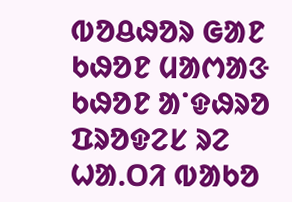ᱵᱚᱪᱷᱚᱨ ᱜᱟᱱ ᱠᱷᱚᱱ ᱢᱟᱬᱟᱝ ᱠᱷᱚᱱ ᱟᱸᱫᱷᱨᱚ ᱯᱨᱚᱫᱮᱥ ᱨᱮ ᱦᱟ.ᱛᱤ ᱵᱟᱠᱚ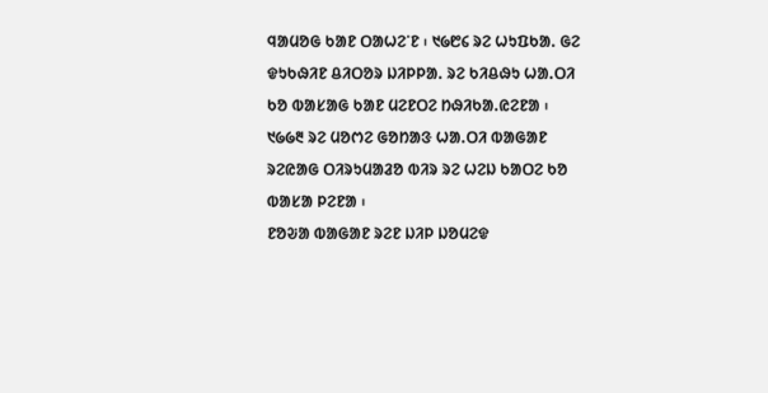ᱧᱟᱢᱚᱜ ᱠᱟᱱ ᱛᱟᱦᱮᱸᱱ ᱾ ᱑᱙᱘᱔ ᱨᱮ ᱦᱩᱯᱠᱟ. ᱜᱮ ᱫᱩᱠᱷᱤᱱ ᱪᱤᱛᱚᱨ ᱡᱤᱞᱞᱟ. ᱨᱮ ᱠᱤᱪᱷᱩ ᱦᱟ.ᱛᱤ ᱠᱚ ᱵᱟᱥᱟᱜ ᱠᱟᱱ ᱢᱮᱱᱛᱮ ᱴᱷᱤᱠᱟ.ᱭᱮᱱᱟ ᱾ ᱑᱙᱙᱓ ᱨᱮ ᱢᱚᱬᱮ ᱜᱚᱴᱟᱝ ᱦᱟ.ᱛᱤ ᱵᱟᱜᱟᱱ ᱨᱮᱭᱟᱜ ᱛᱤᱨᱩᱢᱟᱲᱚ ᱵᱤᱨ ᱨᱮ ᱦᱮᱡ ᱠᱟᱛᱮ ᱠᱚ ᱵᱟᱥᱟ ᱞᱮᱱᱟ ᱾
ᱱᱚᱶᱟ ᱵᱟᱜᱟᱱ ᱨᱮᱱ ᱡᱤᱞ ᱡᱚᱢᱮᱫ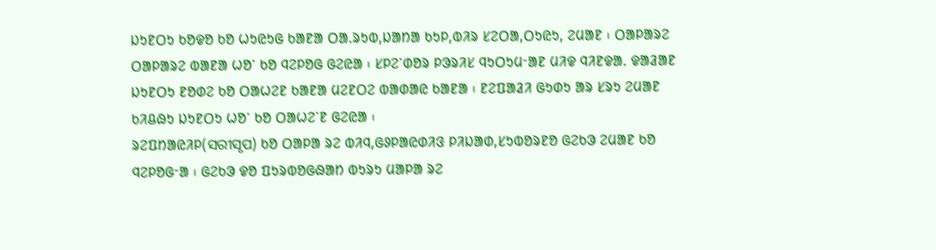ᱡᱩᱱᱛᱩ ᱠᱚᱫᱚ ᱠᱚ ᱦᱩᱭᱩᱜ ᱠᱟᱱᱟ ᱛᱟ.ᱨᱩᱵ,ᱡᱟᱴᱟ ᱠᱩᱞ,ᱵᱤᱨ ᱥᱮᱛᱟ,ᱛᱩᱭᱩ, ᱮᱢᱟᱱ ᱾ ᱛᱟᱞᱟᱨᱮ ᱛᱟᱞᱟᱨᱮ ᱵᱟᱱᱟ ᱦᱚᱸ ᱠᱚ ᱧᱮᱞᱚᱜ ᱜᱮᱭᱟ ᱾ ᱥᱞᱮᱸᱰᱚᱨ ᱞᱳᱨᱤᱥ ᱧᱩᱛᱩᱢᱼᱟᱱ ᱢᱤᱫ ᱧᱤᱱᱫᱟ. ᱫᱟᱲᱟᱱ ᱡᱩᱱᱛᱩ ᱱᱚᱰᱮ ᱠᱚ ᱛᱟᱦᱮᱱ ᱠᱟᱱᱟ ᱢᱮᱱᱛᱮ ᱵᱟᱰᱟᱭ ᱠᱟᱱᱟ ᱾ ᱱᱮᱯᱟᱲᱤ ᱜᱩᱰᱩ ᱟᱨ ᱥᱨᱩ ᱮᱢᱟᱱ ᱠᱤᱪᱷᱩ ᱡᱩᱱᱛᱩ ᱦᱚᱸ ᱠᱚ ᱛᱟᱦᱮᱸᱱ ᱜᱮᱭᱟ ᱾
ᱨᱮᱯᱴᱟᱭᱤᱞ(ସରୀସୃପ) ᱠᱚ ᱛᱟᱞᱟ ᱨᱮ ᱵᱤᱧ,ᱜᱽᱞᱟᱭᱰᱤᱝ ᱞᱤᱡᱟᱰ,ᱥᱩᱵᱚᱨᱱᱚ ᱜᱮᱠᱳ ᱮᱢᱟᱱ ᱠᱚ ᱧᱮᱞᱚᱜᱼᱟ ᱾ ᱜᱮᱠᱳ ᱫᱚ ᱯᱩᱨᱵᱚᱜᱷᱟᱴ ᱵᱩᱨᱩ ᱢᱟᱞᱟ ᱨᱮ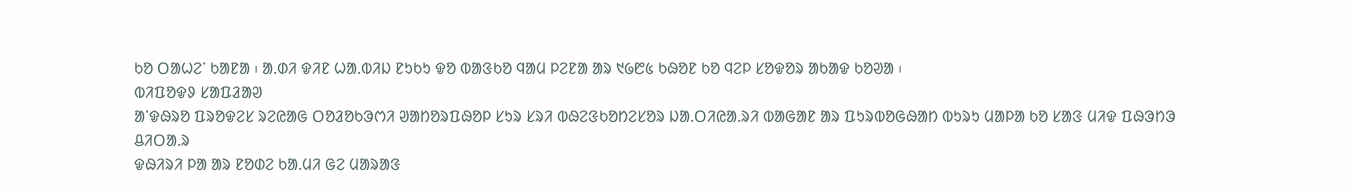ᱠᱚ ᱛᱟᱦᱮᱸ ᱠᱟᱱᱟ ᱾ ᱟ.ᱰᱤ ᱫᱤᱱ ᱦᱟ.ᱵᱤᱡ ᱱᱩᱠᱩ ᱫᱚ ᱵᱟᱝᱠᱚ ᱧᱟᱢ ᱞᱮᱱᱟ ᱟᱨ ᱑᱙᱘᱕ ᱠᱷᱚᱱ ᱠᱚ ᱧᱮᱞ ᱥᱚᱫᱚᱨ ᱟᱠᱟᱫ ᱠᱚᱣᱟ ᱾
ᱵᱤᱯᱚᱫᱽ ᱥᱟᱯᱲᱟᱣ
ᱟᱸᱫᱷᱨᱚ ᱯᱨᱚᱫᱮᱥ ᱨᱮᱭᱟᱜ ᱛᱚᱲᱚᱠᱳᱬᱤ ᱣᱟᱴᱚᱨᱯᱷᱚᱞ ᱥᱩᱨ ᱥᱨᱤ ᱵᱷᱮᱝᱠᱚᱴᱮᱥᱚᱨ ᱡᱟ.ᱛᱤᱭᱟ.ᱨᱤ ᱵᱟᱜᱟᱱ ᱟᱨ ᱯᱩᱨᱵᱚᱜᱷᱟᱴ ᱵᱩᱨᱩ ᱢᱟᱞᱟ ᱠᱚ ᱥᱟᱝ ᱢᱤᱫ ᱯᱷᱳᱴᱳ ᱪᱤᱛᱟ.ᱨ
ᱫᱷᱤᱨᱤ ᱞᱟ ᱟᱨ ᱱᱚᱰᱮ ᱠᱟ.ᱢᱤ ᱜᱮ ᱢᱟᱨᱟᱝ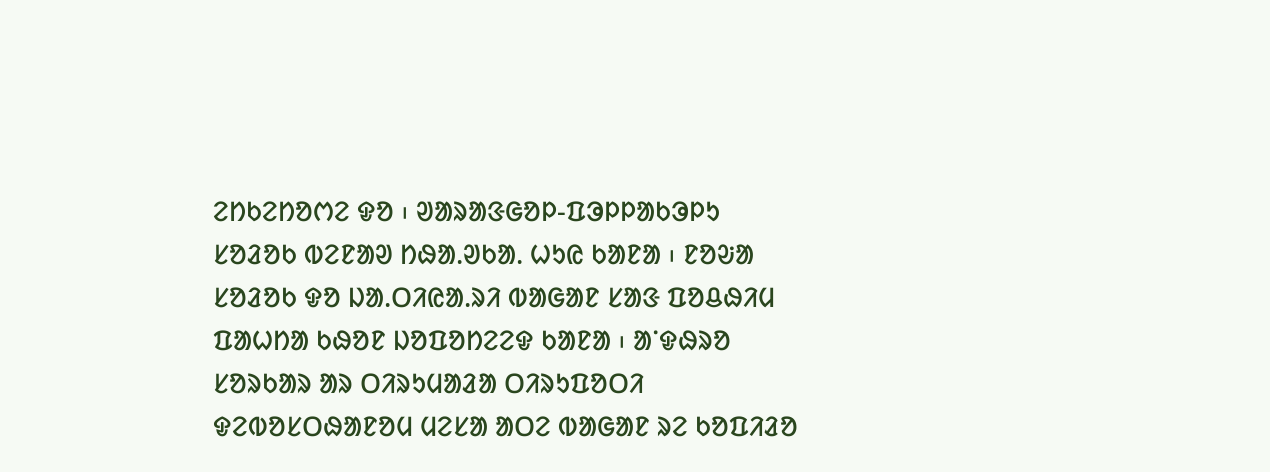ᱮᱴᱠᱮᱴᱚᱬᱮ ᱫᱚ ᱾ ᱣᱟᱨᱟᱝᱜᱚᱞ-ᱯᱳᱞᱞᱟᱠᱳᱞᱩ ᱥᱚᱲᱚᱠ ᱵᱮᱱᱟᱣ ᱴᱷᱟ.ᱣᱠᱟ. ᱦᱩᱭ ᱠᱟᱱᱟ ᱾ ᱱᱚᱶᱟ ᱥᱚᱲᱚᱠ ᱫᱚ ᱡᱟ.ᱛᱤᱭᱟ.ᱨᱤ ᱵᱟᱜᱟᱱ ᱥᱟᱝ ᱯᱚᱪᱷᱤᱢ ᱯᱟᱦᱴᱟ ᱠᱷᱚᱱ ᱡᱚᱯᱚᱴᱮᱮᱫ ᱠᱟᱱᱟ ᱾ ᱟᱸᱫᱷᱨᱚ ᱥᱚᱨᱠᱟᱨ ᱟᱨ ᱛᱤᱨᱩᱢᱟᱲᱟ ᱛᱤᱨᱩᱯᱚᱛᱤ ᱫᱮᱵᱚᱥᱛᱷᱟᱱᱚᱢ ᱢᱮᱥᱟ ᱟᱛᱮ ᱵᱟᱜᱟᱱ ᱨᱮ ᱠᱚᱯᱤᱲᱚ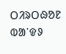ᱛᱤᱨᱛᱷᱚᱱ ᱵᱟᱸᱫᱽ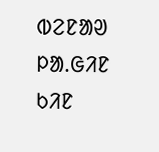ᱵᱮᱱᱟᱣ ᱞᱟ.ᱜᱤᱱ ᱠᱤᱱ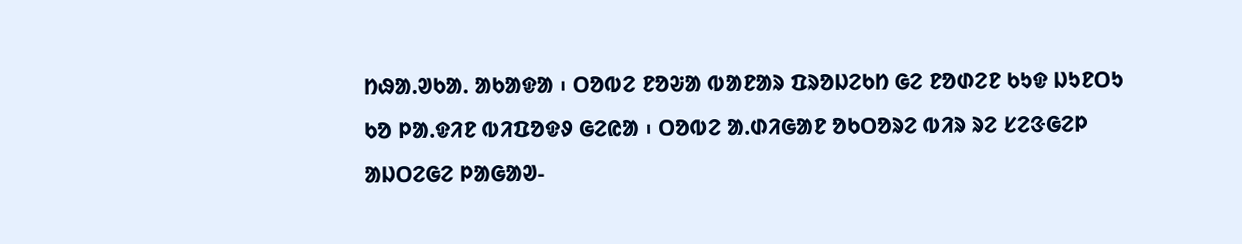ᱴᱷᱟ.ᱣᱠᱟ. ᱟᱠᱟᱫᱟ ᱾ ᱛᱚᱵᱮ ᱱᱚᱶᱟ ᱵᱟᱱᱟᱨ ᱯᱨᱚᱡᱮᱠᱴ ᱜᱮ ᱱᱚᱰᱮᱱ ᱠᱩᱫ ᱡᱩᱱᱛᱩ ᱠᱚ ᱞᱟ.ᱫᱤᱱ ᱵᱤᱯᱚᱫᱽ ᱜᱮᱭᱟ ᱾ ᱛᱚᱵᱮ ᱟ.ᱰᱤᱜᱟᱱ ᱚᱠᱛᱚᱨᱮ ᱵᱤᱨ ᱨᱮ ᱥᱮᱝᱜᱮᱞ ᱟᱡᱛᱮᱜᱮ ᱞᱟᱜᱟᱣ-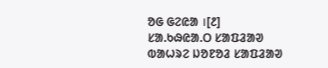ᱚᱜ ᱜᱮᱭᱟ ।[᱒]
ᱥᱟ.ᱠᱷᱭᱟ.ᱛ ᱥᱟᱯᱲᱟᱣ
ᱵᱟᱦᱨᱮ ᱡᱚᱱᱚᱲ ᱥᱟᱯᱲᱟᱣ